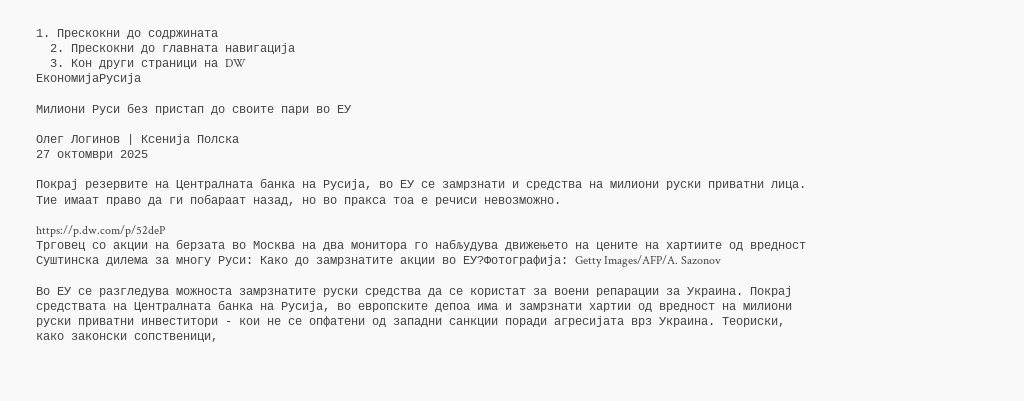1. Прескокни до содржината
  2. Прескокни до главната навигација
  3. Кон други страници на DW
ЕкономијаРусија

Милиони Руси без пристап до своите пари во ЕУ

Олег Логинов | Ксенија Полска
27 октомври 2025

Покрај резервите на Централната банка на Русија, во ЕУ се замрзнати и средства на милиони руски приватни лица. Тие имаат право да ги побараат назад, но во пракса тоа е речиси невозможно.

https://p.dw.com/p/52deP
Трговец со акции на берзата во Москва на два монитора го набљудува движењето на цените на хартиите од вредност
Суштинска дилема за многу Руси: Како до замрзнатите акции во ЕУ?Фотографија: Getty Images/AFP/A. Sazonov

Во ЕУ се разгледува можноста замрзнатите руски средства да се користат за воени репарации за Украина. Покрај средствата на Централната банка на Русија, во европските депоа има и замрзнати хартии од вредност на милиони руски приватни инвеститори - кои не се опфатени од западни санкции поради агресијата врз Украина. Теориски, како законски сопственици,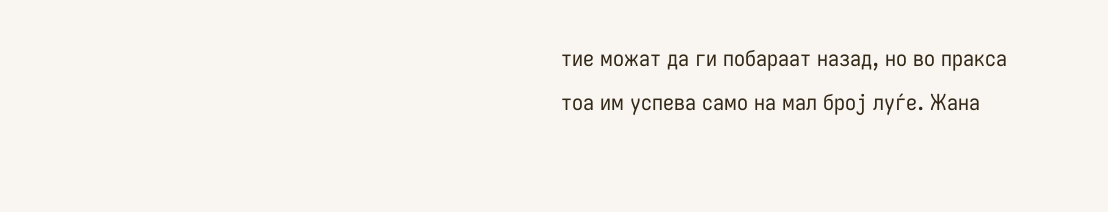тие можат да ги побараат назад, но во пракса тоа им успева само на мал број луѓе. Жана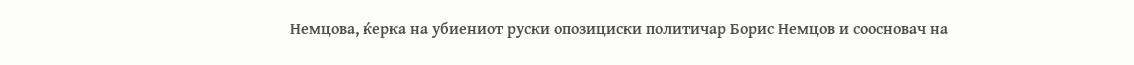Немцова, ќерка на убиениот руски опозициски политичар Борис Немцов и соосновач на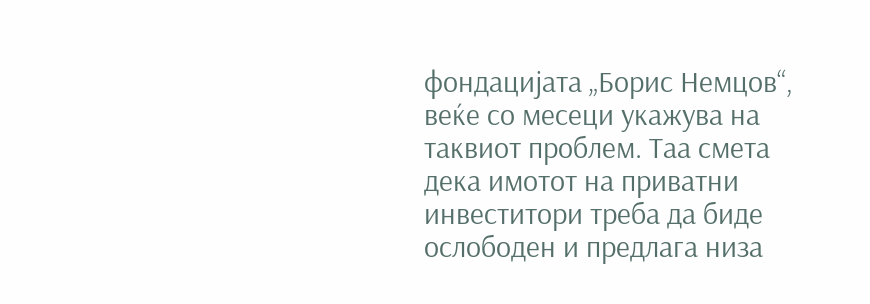фондацијата „Борис Немцов“, веќе со месеци укажува на таквиот проблем. Таа смета дека имотот на приватни инвеститори треба да биде ослободен и предлага низа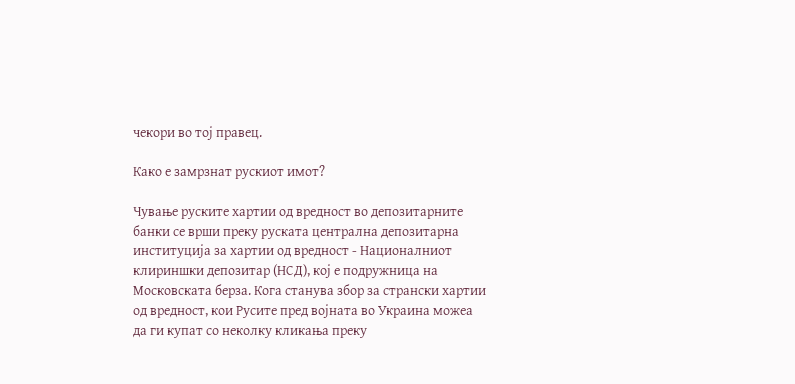чекори во тој правец.

Како е замрзнат рускиот имот?

Чување руските хартии од вредност во депозитарните банки се врши преку руската централна депозитарна институција за хартии од вредност - Националниот клириншки депозитар (НСД), кој е подружница на Московската берза. Кога станува збор за странски хартии од вредност, кои Русите пред војната во Украина можеа да ги купат со неколку кликања преку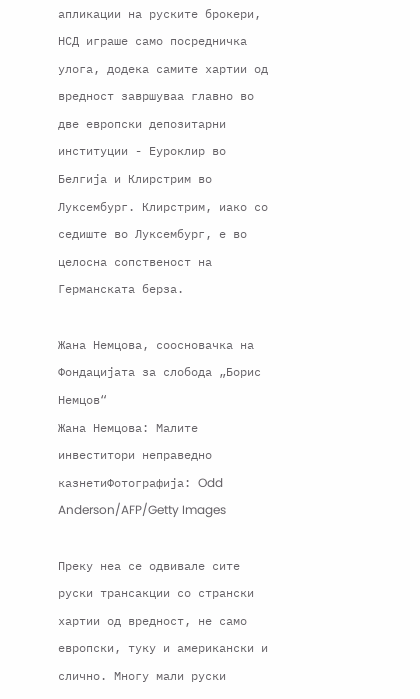апликации на руските брокери, НСД играше само посредничка улога, додека самите хартии од вредност завршуваа главно во две европски депозитарни институции - Еуроклир во Белгија и Клирстрим во Луксембург. Клирстрим, иако со седиште во Луксембург, е во целосна сопственост на Германската берза.

Жана Немцова, соосновачка на Фондацијата за слобода „Борис Немцов“
Жана Немцова: Малите инвеститори неправедно казнетиФотографија: Odd Anderson/AFP/Getty Images

Преку неа се одвивале сите руски трансакции со странски хартии од вредност, не само европски, туку и американски и слично. Многу мали руски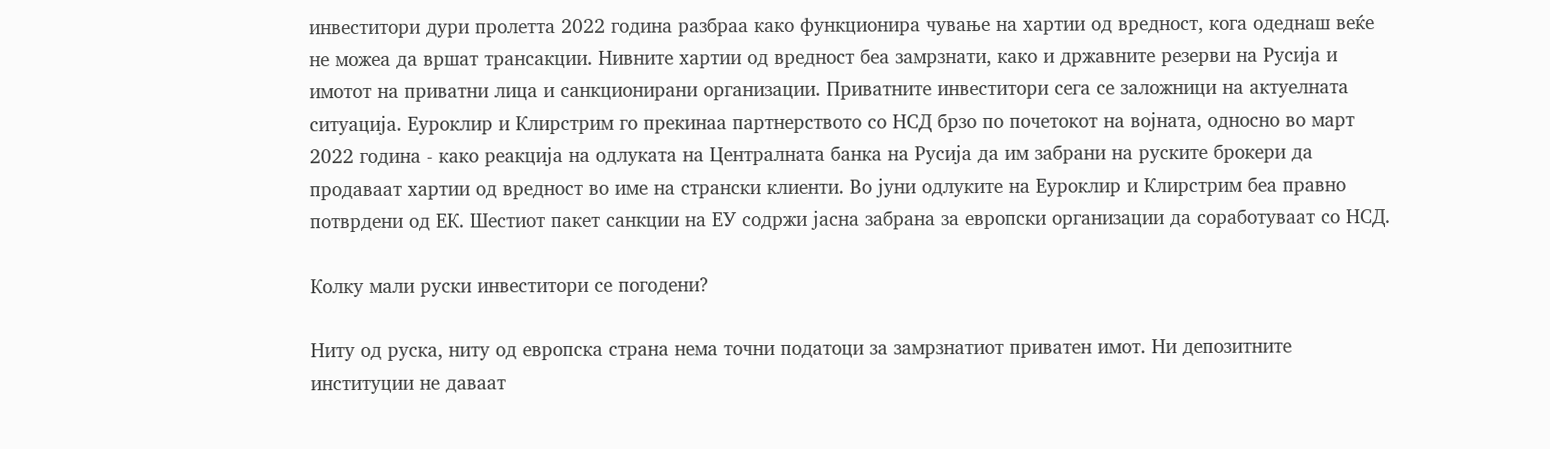инвеститори дури пролетта 2022 година разбраа како функционира чување на хартии од вредност, кога одеднаш веќе не можеа да вршат трансакции. Нивните хартии од вредност беа замрзнати, како и државните резерви на Русија и имотот на приватни лица и санкционирани организации. Приватните инвеститори сега се заложници на актуелната ситуација. Еуроклир и Клирстрим го прекинаа партнерството со НСД брзо по почетокот на војната, односно во март 2022 година - како реакција на одлуката на Централната банка на Русија да им забрани на руските брокери да продаваат хартии од вредност во име на странски клиенти. Во јуни одлуките на Еуроклир и Клирстрим беа правно потврдени од ЕК. Шестиот пакет санкции на ЕУ содржи јасна забрана за европски организации да соработуваат со НСД.

Колку мали руски инвеститори се погодени?

Ниту од руска, ниту од европска страна нема точни податоци за замрзнатиот приватен имот. Ни депозитните институции не даваат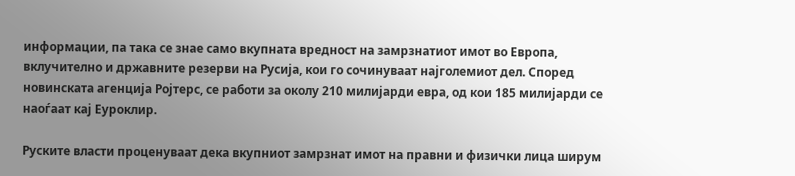информации, па така се знае само вкупната вредност на замрзнатиот имот во Европа, вклучително и државните резерви на Русија, кои го сочинуваат најголемиот дел. Според новинската агенција Ројтерс, се работи за околу 210 милијарди евра, од кои 185 милијарди се наоѓаат кај Еуроклир.

Руските власти проценуваат дека вкупниот замрзнат имот на правни и физички лица ширум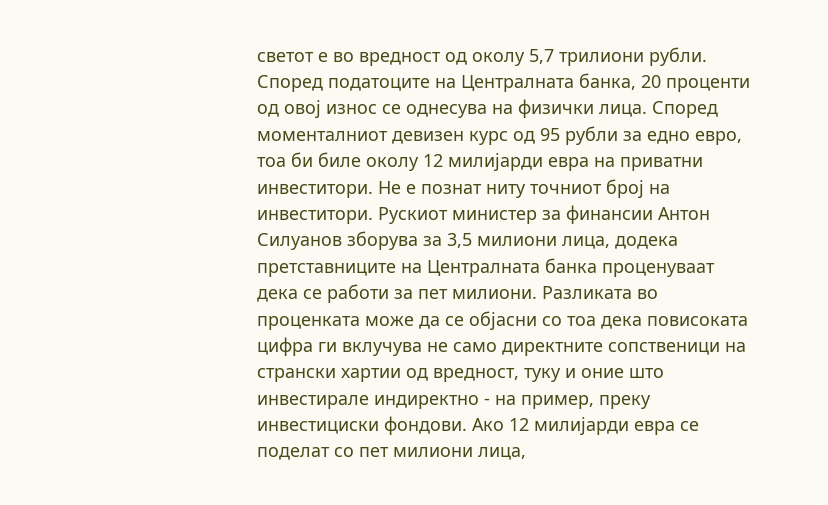светот е во вредност од околу 5,7 трилиони рубли. Според податоците на Централната банка, 20 проценти од овој износ се однесува на физички лица. Според моменталниот девизен курс од 95 рубли за едно евро, тоа би биле околу 12 милијарди евра на приватни инвеститори. Не е познат ниту точниот број на инвеститори. Рускиот министер за финансии Антон Силуанов зборува за 3,5 милиони лица, додека претставниците на Централната банка проценуваат дека се работи за пет милиони. Разликата во проценката може да се објасни со тоа дека повисоката цифра ги вклучува не само директните сопственици на странски хартии од вредност, туку и оние што инвестирале индиректно - на пример, преку инвестициски фондови. Ако 12 милијарди евра се поделат со пет милиони лица,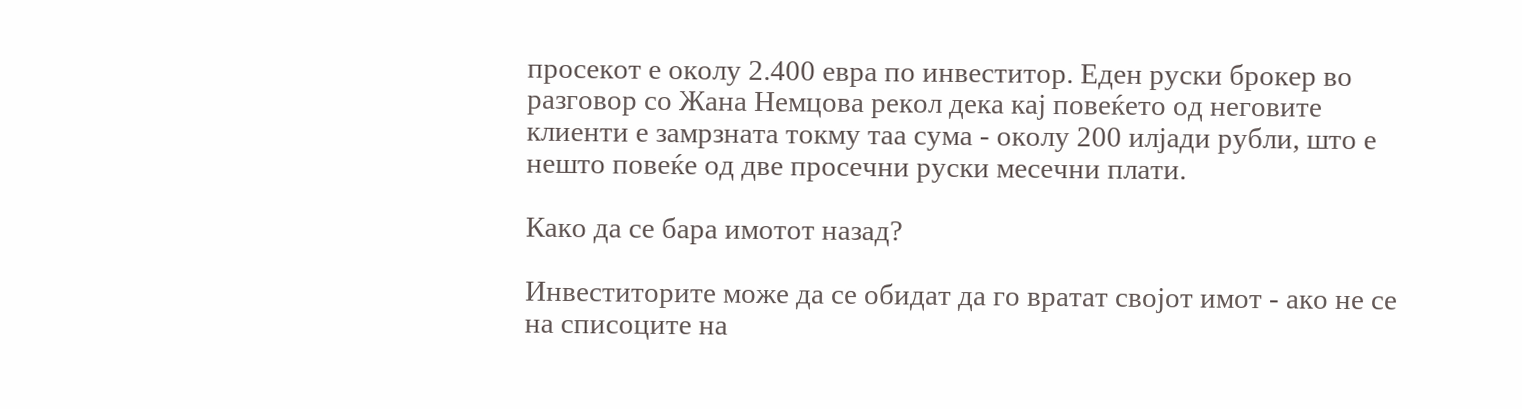просекот е околу 2.400 евра по инвеститор. Еден руски брокер во разговор со Жана Немцова рекол дека кај повеќето од неговите клиенти е замрзната токму таа сума - околу 200 илјади рубли, што е нешто повеќе од две просечни руски месечни плати.

Како да се бара имотот назад?

Инвеститорите може да се обидат да го вратат својот имот - ако не се на списоците на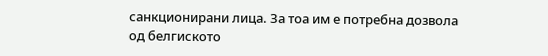санкционирани лица. За тоа им е потребна дозвола од белгиското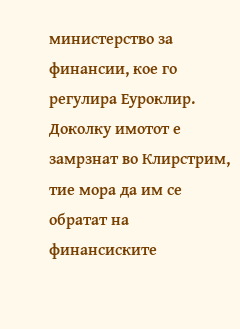министерство за финансии, кое го регулира Еуроклир. Доколку имотот е замрзнат во Клирстрим, тие мора да им се обратат на финансиските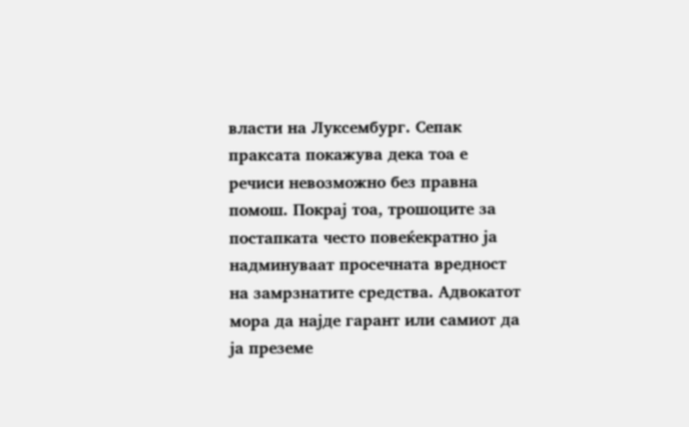власти на Луксембург. Сепак праксата покажува дека тоа е речиси невозможно без правна помош. Покрај тоа, трошоците за постапката често повеќекратно ја надминуваат просечната вредност на замрзнатите средства. Адвокатот мора да најде гарант или самиот да ја преземе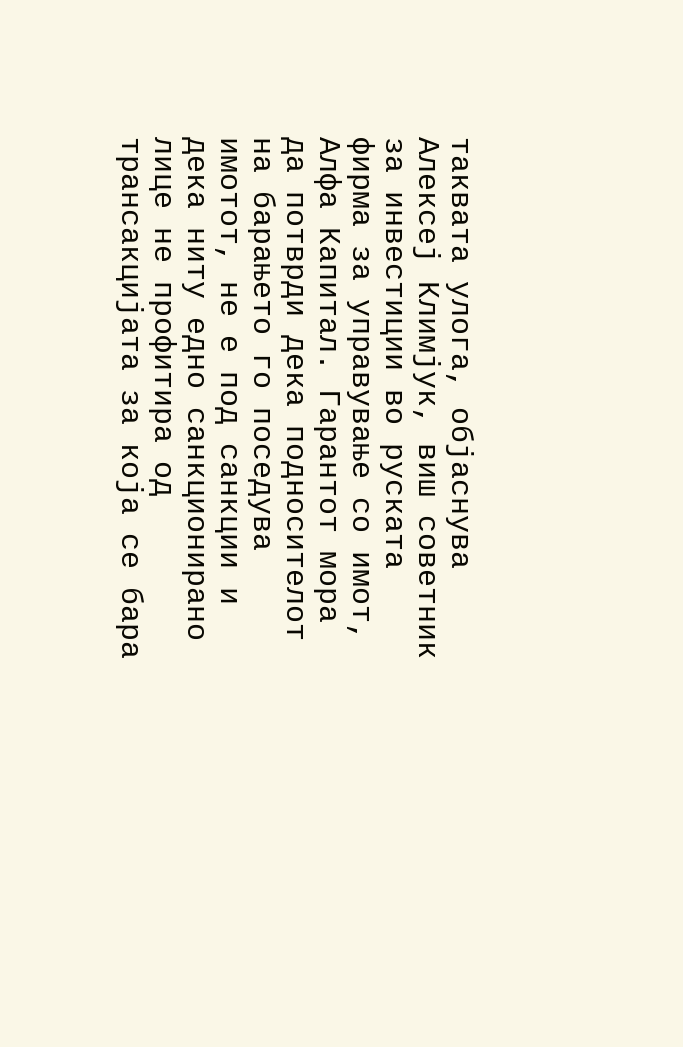таквата улога, објаснува Алексеј Климјук, виш советник за инвестиции во руската фирма за управување со имот, Алфа Капитал. Гарантот мора да потврди дека подносителот на барањето го поседува имотот, не е под санкции и дека ниту едно санкционирано лице не профитира од трансакцијата за која се бара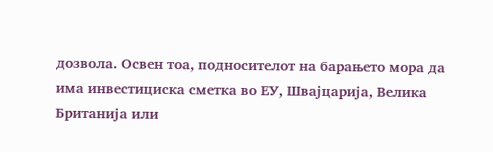дозвола. Освен тоа, подносителот на барањето мора да има инвестициска сметка во ЕУ, Швајцарија, Велика Британија или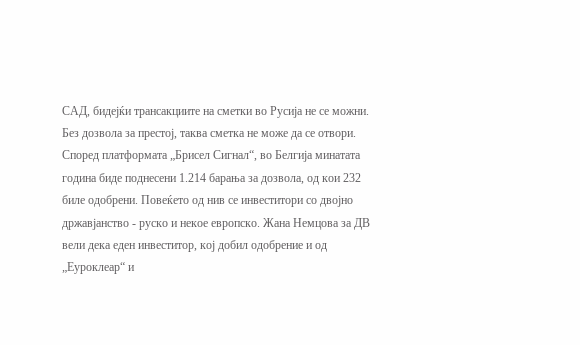САД, бидејќи трансакциите на сметки во Русија не се можни. Без дозвола за престој, таква сметка не може да се отвори. Според платформата „Брисел Сигнал“, во Белгија минатата година биде поднесени 1.214 барања за дозвола, од кои 232 биле одобрени. Повеќето од нив се инвеститори со двојно државјанство - руско и некое европско. Жана Немцова за ДВ вели дека еден инвеститор, кој добил одобрение и од „Еуроклеар“ и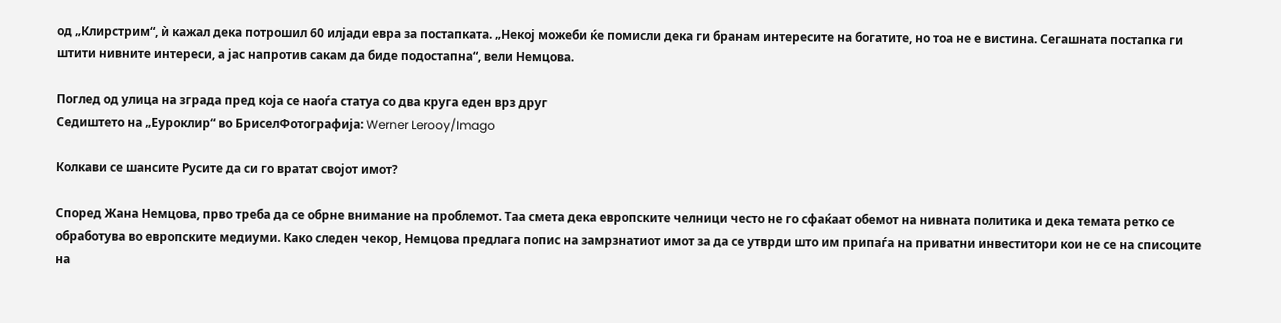од „Клирстрим“, ѝ кажал дека потрошил 60 илјади евра за постапката. „Некој можеби ќе помисли дека ги бранам интересите на богатите, но тоа не е вистина. Сегашната постапка ги штити нивните интереси, а јас напротив сакам да биде подостапна“, вели Немцова.

Поглед од улица на зграда пред која се наоѓа статуа со два круга еден врз друг
Седиштето на „Еуроклир“ во БриселФотографија: Werner Lerooy/Imago

Колкави се шансите Русите да си го вратат својот имот?

Според Жана Немцова, прво треба да се обрне внимание на проблемот. Таа смета дека европските челници често не го сфаќаат обемот на нивната политика и дека темата ретко се обработува во европските медиуми. Како следен чекор, Немцова предлага попис на замрзнатиот имот за да се утврди што им припаѓа на приватни инвеститори кои не се на списоците на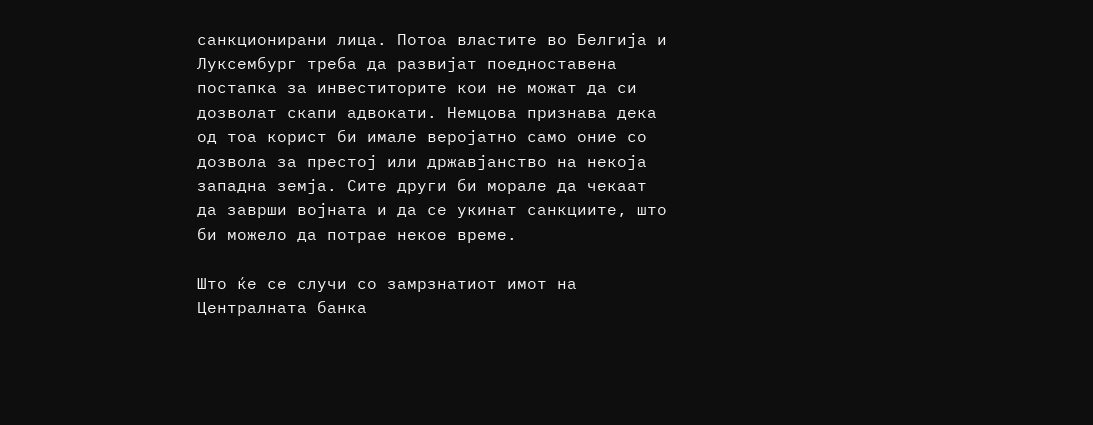санкционирани лица. Потоа властите во Белгија и Луксембург треба да развијат поедноставена постапка за инвеститорите кои не можат да си дозволат скапи адвокати. Немцова признава дека од тоа корист би имале веројатно само оние со дозвола за престој или државјанство на некоја западна земја. Сите други би морале да чекаат да заврши војната и да се укинат санкциите, што би можело да потрае некое време.

Што ќе се случи со замрзнатиот имот на Централната банка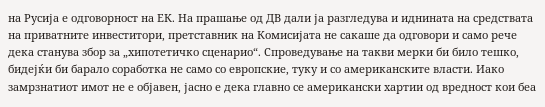на Русија е одговорност на ЕК. На прашање од ДВ дали ја разгледува и иднината на средствата на приватните инвеститори, претставник на Комисијата не сакаше да одговори и само рече дека станува збор за „хипотетичко сценарио“. Спроведување на такви мерки би било тешко, бидејќи би барало соработка не само со европские, туку и со американските власти. Иако замрзнатиот имот не е објавен, јасно е дека главно се американски хартии од вредност кои беа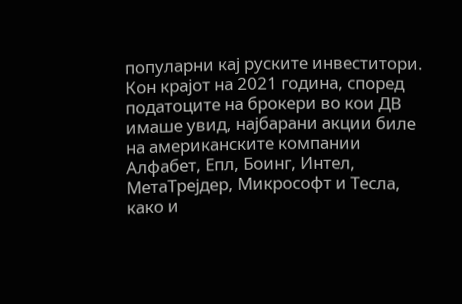популарни кај руските инвеститори. Кон крајот на 2021 година, според податоците на брокери во кои ДВ имаше увид, најбарани акции биле на американските компании Алфабет, Епл, Боинг, Интел, МетаТрејдер, Микрософт и Тесла, како и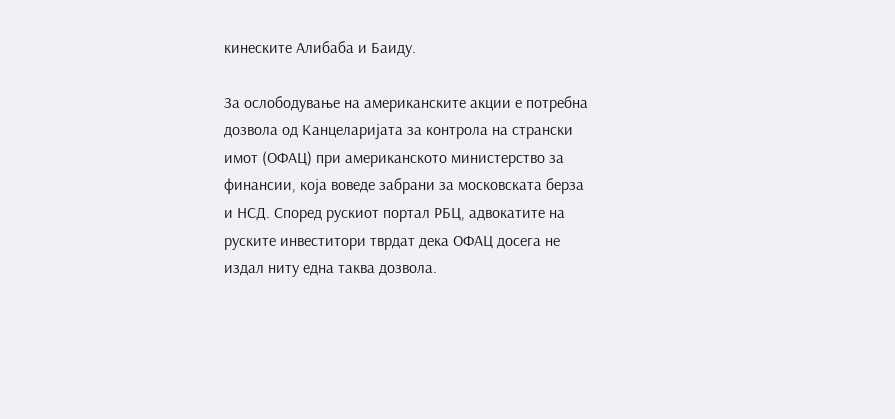кинеските Алибаба и Баиду.

За ослободување на американските акции е потребна дозвола од Канцеларијата за контрола на странски имот (ОФАЦ) при американското министерство за финансии, која воведе забрани за московската берза и НСД. Според рускиот портал РБЦ, адвокатите на руските инвеститори тврдат дека ОФАЦ досега не издал ниту една таква дозвола.